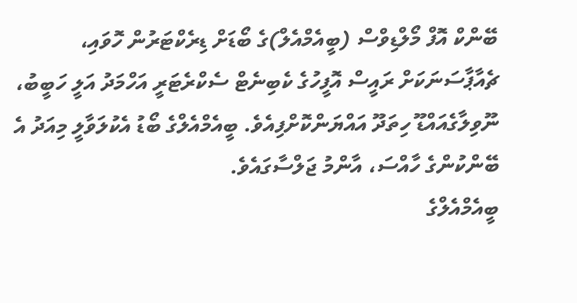ބޭންކް އޮފް މޯލްޑިވްސް (ބީއެމްއެލް)ގެ ބޯޑަށް ޑިރެކްޓަރުން ހޮވައި، ޗެއާޕާސަނަކަށް ރައީސް އޮފީހުގެ ކެބިނެޓް ސެކްރެޓަރީ އަހްމަދު އަލީ ހަބީބު، ނޫވިލާގެއައްޑޫ ހިތަދޫ އައްޔަންކޮށްފިއެވެ. ބީއެމްއެލްގެ ބޯޑު އެކުލަވާލީ މިއަދު އެ ބޭންކުންގެ ހާއްސަ، އާންމު ޖަލްސާގައެވެ.
ބީއެމްއެލްގެ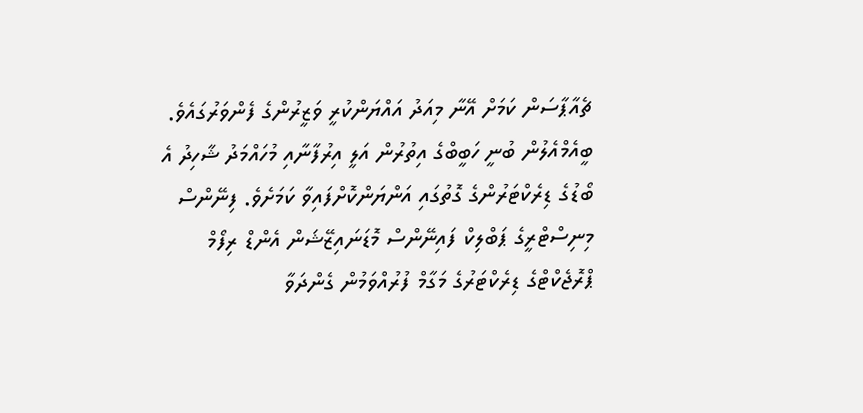ޗެއާޕާސަން ކަމަށް އޭނާ މިއަދު އައްޔަންކުރީ ވަޒީރުންގެ ފެންވަރުގައެވެ.
ބީއެމްއެލުން ބުނީ ހަބީބްގެ އިތުރުން އަލީ އިރުފާނާއި މުހައްމަދު ޝާހިދު އެ ބޯޑުގެ ޑިރެކްޓަރުންގެ ގޮތުގައި އަންޔަންކޮށްފައިވާ ކަމަށެވެ. ފިނޭންސް މިނިސްޓްރީގެ ޕަބްލިކް ފައިނޭންސް މޮޑަނައިޒޭޝަން އެންޑް ރިފޯމް ޕްރޮޖެކްޓްގެ ޑިރެކްޓަރުގެ މަގާމް ފުރުއްވަމުން ގެންދަވާ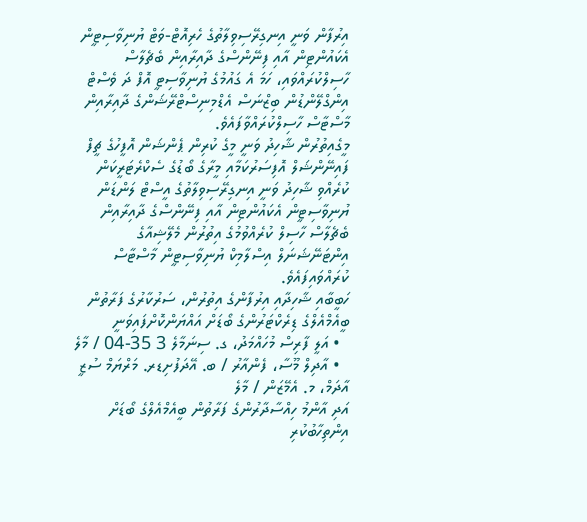އިރުފާން ވަނީ އިނގިރޭސިވިލާތުގެ ހެރިއޮޓް-ވަޓް ޔުނިވާސިޓީން އެކައުންޓިން އާއި ފިނޭންސްގެ ދާއިރާއިން ބެޗެލާސް ހާސިލްކުރައްވައި، ހަމަ އެ ގައުމުގެ ޔުނިވާސިޓީ އޮފް ދަ ވެސްޓް އިންގްލޭންޑުން ބިޒްނަސް އެޑްމިނިސްޓްރޭޝަންގެ ދާއިރާއިން މާސްޓާސް ހާސިލްކުރައްވާފައެވެ.
މީގެއިތުރުން ޝާހިދު ވަނީ މީގެ ކުރިން ޕެންޝަން އޮފީހުގެ ޗީފް ފައިނޭންޝަލް އޮފިސަރުކަމާއި މީރާގެ ބޯޑުގެ ސެކްރެޓަރީކަން ކުރެއްވި ޝާހިދު ވަނީ އިނގިރޭސިވިލާތުގެ އީސްޓް ލަންޑަން ޔުނިވާސިޓީން އެކައުންޓިން އާއި ފިނޭންސްގެ ދާއިރާއިން ބެޗެލާސް ހާސިލް ކުރެއްވުމުގެ އިތުރުން މެލޭޝިއާގެ އިންޓަނޭޝަނަލް އިސްލާމިކް ޔުނިވާސިޓީން މާސްޓާސް ކުރައްވައިފައެވެ.
ހަބީބާއި ޝާހިދާއި އިރުފާންގެ އިތުރުން، ސަރުކާރުގެ ފަރާތުން ބީއެމްއެލްގެ ޑިރެކްޓަރުންގެ ބޯޑަށް އައްޔަންކޮށްފައިވަނީ
  • އަލީ ފާރިސް މުހައްމަދު، ގ. ސިނަމާލެ 3 35-04 / މާލެ
  • އާދިލް މޫސާ، ފެންއާރު / ބ. އޭދަފުށިޑރ. މަރްޔަމް ސުޒީ އާދަމް، މ. އެމޭޒަން / މާލެ
އަދި އާންމު ހިއްސާދާރުންގެ ފަރާތުން ބީއެމްއެލްގެ ބޯޑަށް އިންތިހާބުކުރި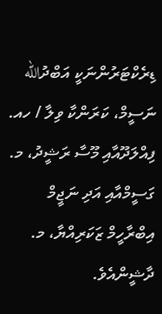ޑިރެކްޓަރުންނަކީ އަބްދުالله ނަސީމް، ކަރަންކާ ވިލާ / ހއ. ފިއްލަދޫއާއި މޫސާ ރަޝީދު، މ. ގަސީމްއާއި އަދި ނަޖީމް އިބްރާހީމް ޒަކަރިއްޔާ، މ. ދާޝީންއެވެ.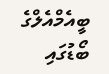ބީއެމްއެލްގެ ބޯޑުގައި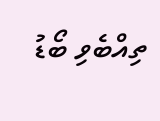ތިއްބެވި ބޯޑު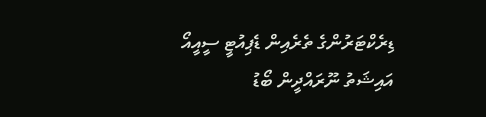ޑިރެކްޓަރުންގެ ތެރެއިން ޑެޕިއުޓީ ސީއީއޯ އައިޝަތު ނޫރައްދީން ބޯޑު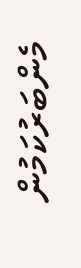މެންބަރުކަމުން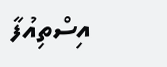އިސްތިއުފާ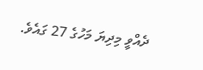ދެއްވީ މިދިޔަ މަހުގެ 27 ގައެވެ.